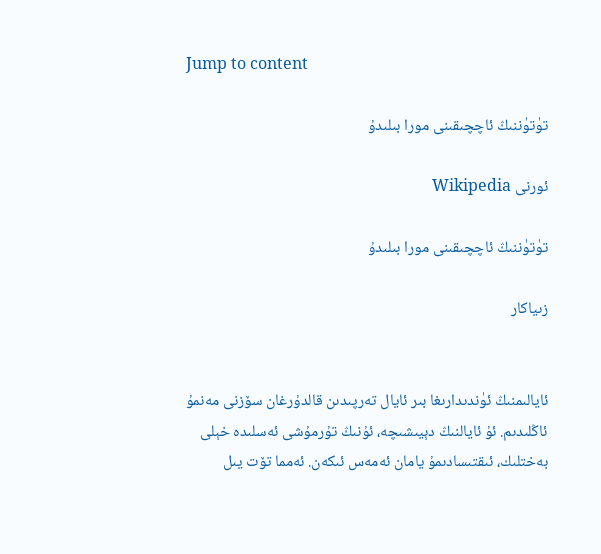Jump to content

تۈتۈننىڭ ئاچچىقىنى مورا بىلىدۇ

ئورنى Wikipedia

تۈتۈننىڭ ئاچچىقىنى مورا بىلىدۇ

زىياكار


ئايالىمنىڭ ئۈندىدارىغا بىر ئايال تەرپىدىن قالدۇرغان سۆزنى مەنمۇ ئاڭلىدىم. ئۇ ئايالنىڭ دېيىشىچە، ئۇنىڭ تۇرمۇشى ئەسلىدە خېلى بەختلىك، ئىقتىسادىمۇ يامان ئەمەس ئىكەن. ئەمما تۆت يىل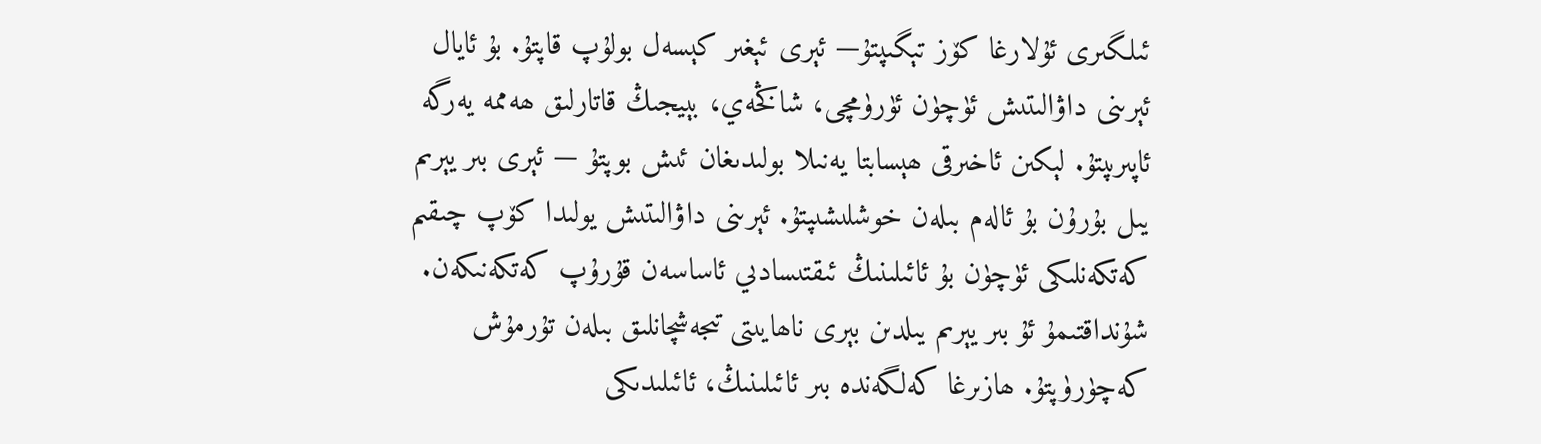ئىلگىرى ئۇلارغا كۆز تېگىپتۇ— ئېرى ئېغىر كېسەل بولۇپ قاپتۇ. بۇ ئايال ئېرىنى داۋالىتىش ئۈچۈن ئۈرۈمچى، شاڭخەي، بېيجىڭ قاتارلىق ھەممە يەرگە ئاپىرىپتۇ. لېكىن ئاخىرقى ھېسابتا يەنىلا بولىدىغان ئىش بوپتۇ — ئېرى بىر يېرىم يىل بۇرۇن بۇ ئالەم بىلەن خوشلىشىپتۇ. ئېرىنى داۋالىتىش يولىدا كۆپ چىقىم كەتكەنلىكى ئۈچۈن بۇ ئائىلىنىڭ ئىقتىسادىي ئاساسەن قۇرۇپ كەتكەنىكەن. شۇنداقتىمۇ ئۇ بىر يېرىم يىلدىن بېرى ناھايىتى تىجەشچانلىق بىلەن تۇرمۇش كەچۈرۈپتۇ. ھازىرغا كەلگەندە بىر ئائىلىنىڭ، ئائىلىدىكى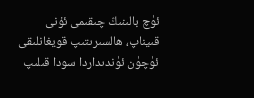ئۈچ بالىنىڭ چىقىمى ئۇنى قىيناپ، ھالسىرىتىپ قويغانلىقى ئۈچۈن ئۈندىداردا سودا قىلىپ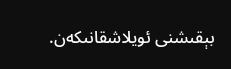بېقىشنى ئويلاشقانىكەن.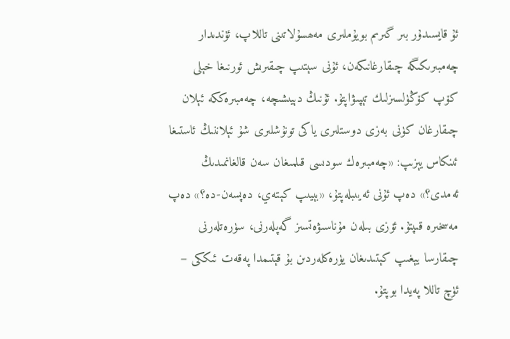ئۇ قايسىدۇر بىر گىرىم بويۇملىرى مەھسۇلاتىنى تاللاپ، ئۈندىدار چەمبىرىكىگە چىقارغانىكەن، ئۇنى سېتىپ چىقىرىش ئورنىغا خېلى كۆپ كۆڭۈلسىزلىك تېپىۋاپتۇ. ئۇنىڭ دېيىشىچە، چەمبىرەككە ئېلان چىقارغان كۈنى بەزى دوستلىرى ياكى تونۇشلىرى شۇ ئېلاننىڭ ئاستىغا ئىنكاس يېزىپ: «چەمبىرەك سودىسى قىلمىغان سەن قالغانمىدىڭ ئەمدى؟» دەپ ئۇنى ئەيىبلەپتۇ، «بېيىپ كېتەي، دەپسەن-دە؟» دەپ مەسخىرە قىپتۇ. ئۆزى بىلەن مۇناسىۋەتسىز گەپلەرنى، سۈرەتلەرنى چىقارسا يېغىپ كېتىدىغان يۈرەكلەردىن بۇ قېتىمدا پەقەت ئىككى – ئۈچ تاللا پەيدا بوپتۇ.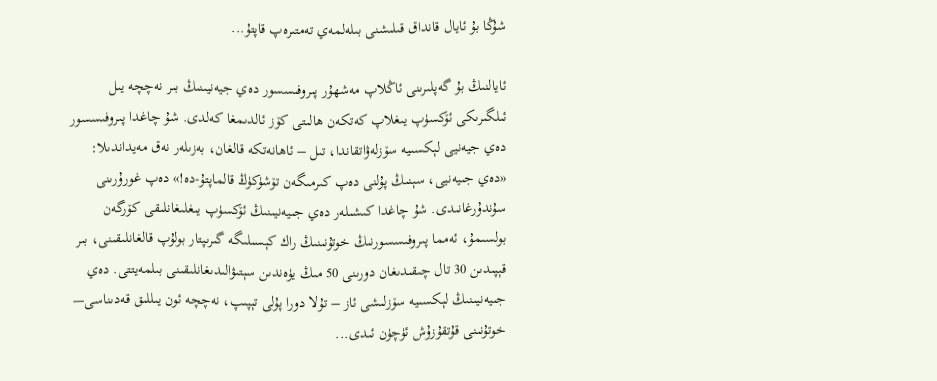شۇڭا بۇ ئايال قانداق قىلىشنى بىلەلمەي تەمتىرەپ قاپتۇ...

ئايالنىڭ بۇ گەپلىرىنى ئاڭلاپ مەشھۇر پىروفىسسور دەي جيەنيىنىڭ بىر نەچچە يىل ئىلگىرىكى ئۆكسۈپ يىغلاپ كەتكەن ھالىتى كۆز ئالدىمغا كەلدى. شۇ چاغدا پىروفىسسور دەي جيەنيى لېكسىيە سۆزلەۋاتقاندا، تىل – ئاھانەتكە قالغان، بەزىلەر نەق مەيداندىلا: «دەي جىيەنيى، سېنىڭ پۇلنى دەپ كىرمىگەن تۆشۈكۈڭ قالماپتۇ-دە!» دەپ غورۇرىنى سۇندۇرغانىدى. شۇ چاغدا كىشىلەر دەي جىيەنيىنىڭ ئۆكسۈپ يىغلىغانلىقى كۆرگەن بولسىمۇ، ئەمما پىروفىسسورنىڭ خوتۇنىنىڭ راك كېسىلىگە گىرىپتار بولۇپ قالغانلىقىنى، بىر قېپىدىن 30 تال چىقىدىغان دورىنى 50 مىڭ يۈەندىن سېتىۋالىدىغانلىقىنى بىلمەيتتى. دەي جىيەنيىنىڭ لېكسىيە سۆزلىشى ئاز – تۇلا دورا پۇلى تېپىپ، نەچچە ئون يىللىق قەدىناسى— خوتۇنىنى قۇتقۇزۇش ئۈچۈن ئىدى...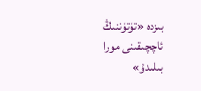بىزدە «تۈتۈننىڭ ئاچچىقىنى مورا بىلىدۇ»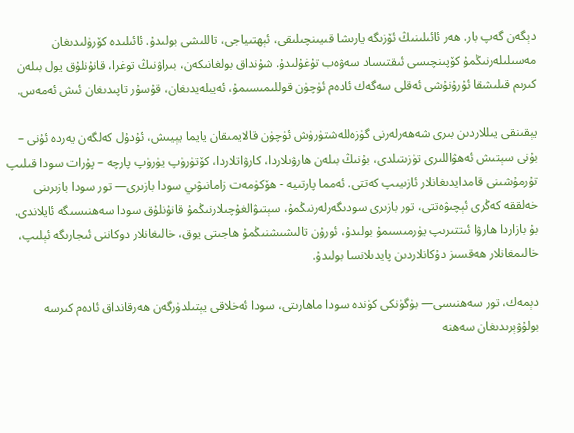دېگەن گەپ بار. ھەر ئائىلىنىڭ ئۆزىگە يارىشا قىيىنچىلىقى، ئېھتىياجى، تاللىشى بولىدۇ. ئائىلىدە كۆرۈلىدىغان مەسىلىلەرنىڭمۇ كۆپىنچىسى ئىقتىساد سەۋەب تۇغۇلىدۇ. شۇنداق بولغانىكەن، بىراۋنىڭ توغرا، قانۇنلۇق يول بىلەن كىرىم قىلىشقا ئۇرۇنۇشى ئەقلى سەگەك ئادەم ئۈچۈن قوللىمىسىمۇ، ئەيبلەيدىغان، قۇسۇر تاپىدىغان ئىش ئەمەس.

يېقىنقى يىللاردىن بىرى شەھەرلەرنى گۈزەللەشتۈرۈش ئۈچۈن قالايمىقان يايما يېيىش، ئۇدۇل كەلگەن يەردە ئۇنى – بۇنى سېتىش ئەھۋاللىرى تۈزىتىلدى، بۇنىڭ بىلەن ھارۋىلاردا، كارۋاتلاردا، كۆتۈرۈپ يۈرۈپ پارچە – پۇرات سودا قىلىپ تۇرمۇشىنى قامدايدىغانلار ئازىيىپ كەتتى. ئەمما پارتىيە - ھۆكۈمەت زامانىۋىي سودا بازىرى— تور سودا بازىرىنى خەلققە كەڭرى ئېچىۋەتتى، تور بازىرى سودىگەرلەرنىڭمۇ، سېتىۋالغۇچىلارنىڭمۇ قانۇنلۇق سودا سەھنىسىگە ئايلاندى. بۇ بازاردا ھارۋا ئىتتىرىپ يۈرمىسىمۇ بولىدۇ، ئورۇن تالىشىشنىڭمۇ ھاجىتى يوق، خالىغانلار دوكاننى ئىجارىگە ئېلىپ، خالىمغانلار ھەقسىز دۇكانلاردىن پايدىلانسا بولىدۇ.

دېمەك، تور سەھنىسى— بۈگۈنكى كۈندە سودا ماھارىتى، سودا ئەخلاقى يېتىلدۈرگەن ھەرقانداق ئادەم كىرسە بولۇۋېرىدىغان سەھنە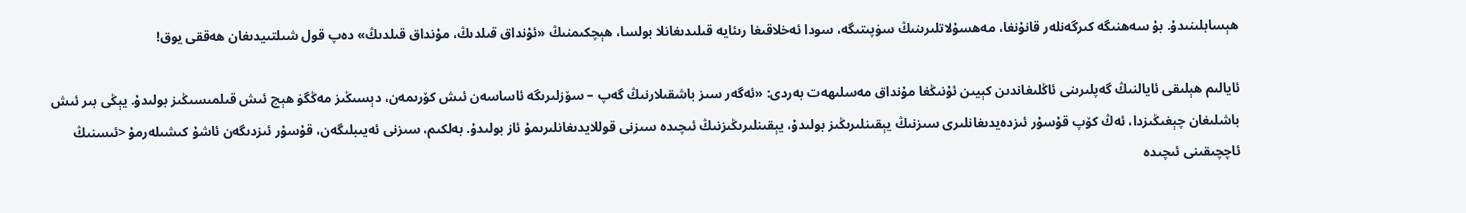ھېسابلىنىدۇ. بۇ سەھنىگە كىرگەنلەر قانۇنغا، مەھسۇلاتلىرىنىڭ سۈپىتىگە، سودا ئەخلاقىغا رىئايە قىلىدىغانلا بولسا، ھېچكىمنىڭ «ئۇنداق قىلدىڭ، مۇنداق قىلدىڭ» دەپ قول شىلتىيدىغان ھەققى يوق!

ئايالىم ھېلىقى ئايالنىڭ گەپلىرىنى ئاڭلىغاندىن كېيىن ئۇنىڭغا مۇنداق مەسلىھەت بەردى: «ئەگەر سىز باشقىلارنىڭ گەپ – سۆزلىرىگە ئاساسەن ئىش كۆرىمەن، دېسىڭىز مەڭگۈ ھېچ ئىش قىلمىسىڭىز بولىدۇ. يېڭى بىر ئىش باشلىغان چېغىڭىزدا، ئەڭ كۆپ قۇسۇر ئىزدەيدىغانلىرى سىزنىڭ يېقىنلىرىڭىز بولىدۇ، يېقىنلىرىڭىزنىڭ ئىچىدە سىزنى قوللايدىغانلىرىمۇ ئاز بولىدۇ. بەلكىم، سىزنى ئەيىبلىگەن، قۇسۇر ئىزدىگەن ئاشۇ كىشىلەرمۇ <ئىسنىڭ ئاچچىقىنى ئىچىدە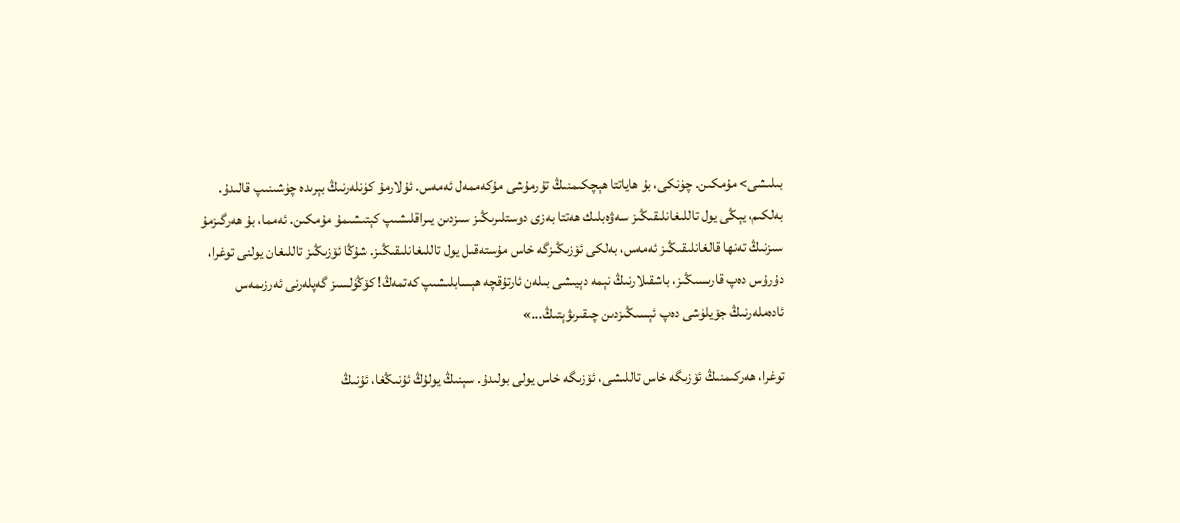بىلىشى> مۇمكىن. چۈنكى، بۇ ھاياتتا ھېچكىمنىڭ تۇرمۇشى مۇكەممەل ئەمەس. ئۇلارمۇ كۈنلەرنىڭ بېرىدە چۈشىنىپ قالىدۇ. بەلكىم، يېڭى يول تاللىغانلىقىڭىز سەۋەبلىك ھەتتا بەزى دوستلىرىڭىز سىزدىن يىراقلىشىپ كېتىشىمۇ مۇمكىن. ئەمما، بۇ ھەرگىزمۇ سىزنىڭ تەنھا قالغانلىقىڭىز ئەمەس، بەلكى ئۆزىڭىزگە خاس مۇستەقىل يول تاللىغانلىقىڭىز. شۇڭا ئۆزىڭىز تاللىغان يولنى توغرا، دۇرۇس دەپ قارىسىڭىز، باشقىلارنىڭ نېمە دېيىشى بىلەن ئارتۇقچە ھېسابلىشىپ كەتمەڭ! كۆڭۈلسىز گەپلەرنى ئەرزىمەس ئادەملەرنىڭ جۆيلۈشى دەپ ئېسىڭىزدىن چىقىرىۋېتىڭ...»

توغرا، ھەركىمنىڭ ئۆزىگە خاس تاللىشى، ئۆزىگە خاس يولى بولىدۇ. سېنىڭ يولۇڭ ئۇنىڭغا، ئۇنىڭ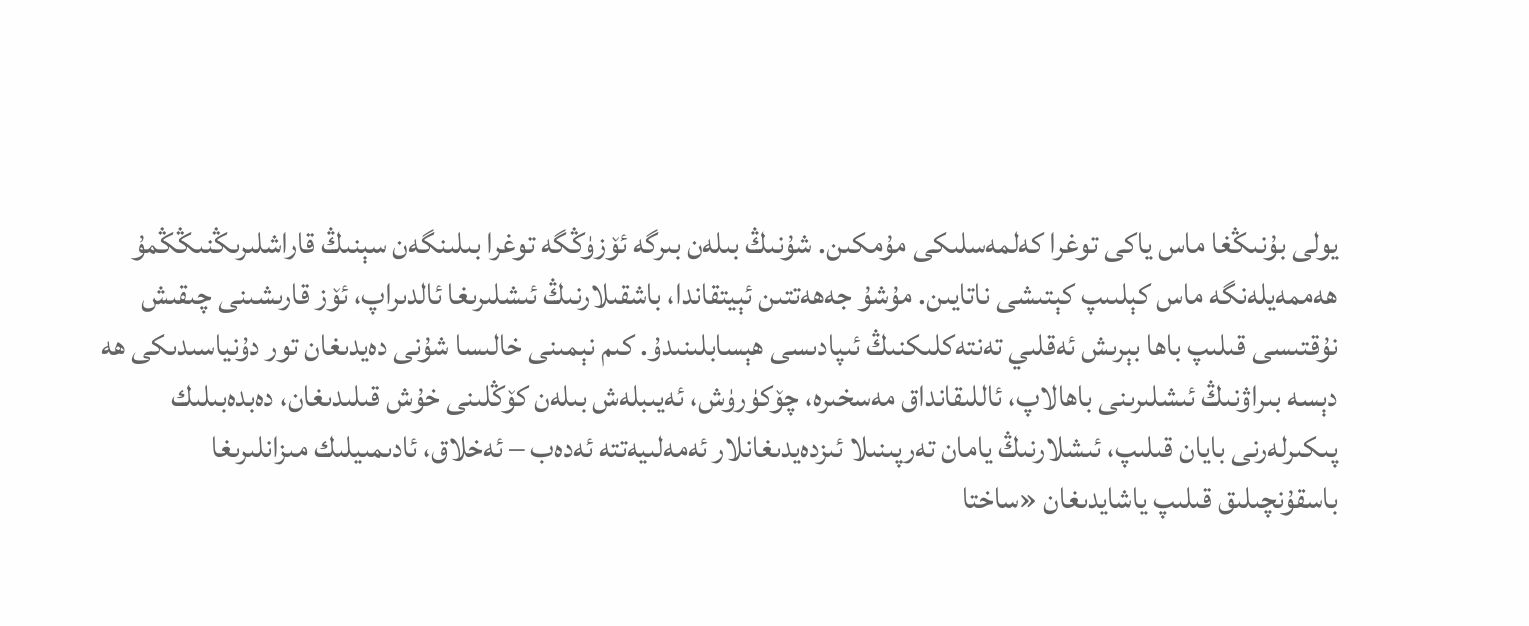يولى بۇنىڭغا ماس ياكى توغرا كەلمەسلىكى مۇمكىن. شۇنىڭ بىلەن بىرگە ئۆزۈڭگە توغرا بىلىنگەن سېنىڭ قاراشلىرىڭنىڭڭمۇ ھەممەيلەنگە ماس كېلىىپ كېتىشى ناتايىن. مۇشۇ جەھەتتىن ئېيتقاندا، باشقىلارنىڭ ئىشلىرىغا ئالدىراپ، ئۆز قارىشىنى چىقىش نۇقتىسى قىلىپ باھا بېرىش ئەقلىي تەنتەكلىكنىڭ ئىپادىسى ھېسابلىنىدۇ. كىم نېمىنى خالىسا شۇنى دەيدىغان تور دۇنياسىدىكى ھە دېسە بىراۋنىڭ ئىشلىرىنى باھالاپ، ئاللىقانداق مەسخىرە، چۆكۈرۈش، ئەيىبلەش بىلەن كۆڭلىنى خۇش قىلىدىغان، دەبدەبىلىك پىكىرلەرنى بايان قىلىپ، ئىشلارنىڭ يامان تەرپىنىلا ئىزدەيدىغانلار ئەمەلىيەتتە ئەدەب – ئەخلاق، ئادىمىيلىك مىزانلىرىغا باسقۇنچىلىق قىلىپ ياشايدىغان «ساختا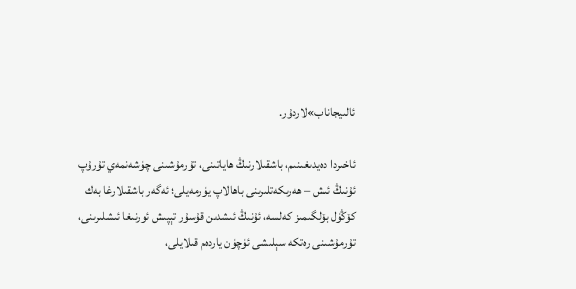ئالىيجاناب»لاردۇر.

ئاخىردا دەيدىغىنىم، باشقىلارنىڭ ھاياتىنى، تۇرمۇشىنى چۈشەنمەي تۇرۇپ ئۇنىڭ ئىش – ھەرىكەتلىرىنى باھالاپ يۈرمەيلى؛ ئەگەر باشقىلارغا بەك كۆڭۈل بۆلگىمىز كەلسە، ئۇنىڭ ئىشدىن قۇسۇر تېپىش ئورنىغا ئىشلىرىنى، تۇرمۇشىنى رەتكە سېلىشى ئۈچۈن ياردەم قىلايلى،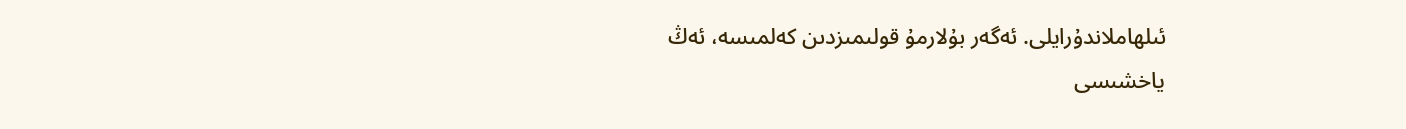ئىلھاملاندۇرايلى. ئەگەر بۇلارمۇ قولىمىزدىن كەلمىسە، ئەڭ ياخشىسى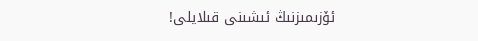ئۆزىمىزنىڭ ئىشىنى قىلايلى!